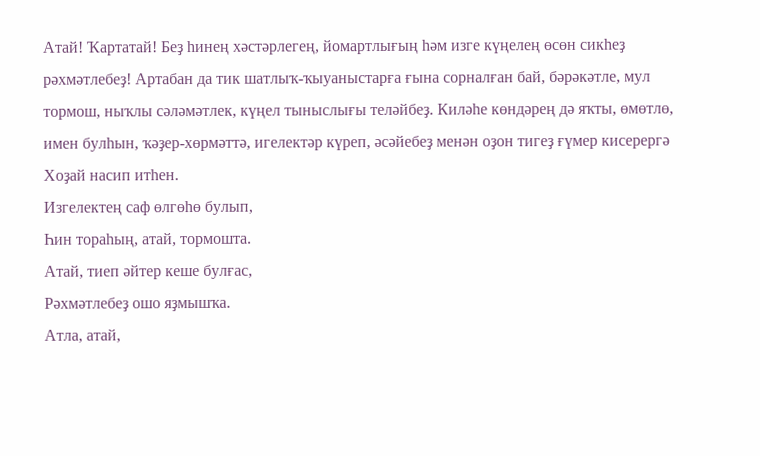Атай! Ҡартатай! Беҙ һинең хәстәрлегең, йомартлығың һәм изге күңелең өсөн сикһеҙ рәхмәтлебеҙ! Артабан да тик шатлыҡ-ҡыуаныстарға ғына сорналған бай, бәрәкәтле, мул тормош, ныҡлы сәләмәтлек, күңел тыныслығы теләйбеҙ. Киләһе көндәрең дә яҡты, өмөтлө, имен булһын, ҡәҙер-хөрмәттә, игелектәр күреп, әсәйебеҙ менән оҙон тигеҙ ғүмер кисерергә Хоҙай насип итһен.
Изгелектең саф өлгөһө булып,
Һин тораһың, атай, тормошта.
Атай, тиеп әйтер кеше булғас,
Рәхмәтлебеҙ ошо яҙмышҡа.
Атла, атай,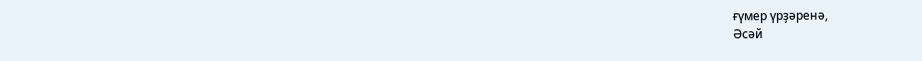ғүмер үрҙәренә,
Әсәй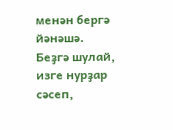менән бергә йәнәшә.
Беҙгә шулай, изге нурҙар сәсеп,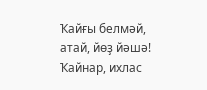Ҡайғы белмәй, атай, йөҙ йәшә!
Ҡайнар, ихлас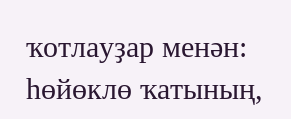ҡотлауҙар менән: һөйөклө ҡатының,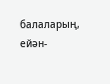балаларың, ейән-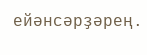ейәнсәрҙәрең.